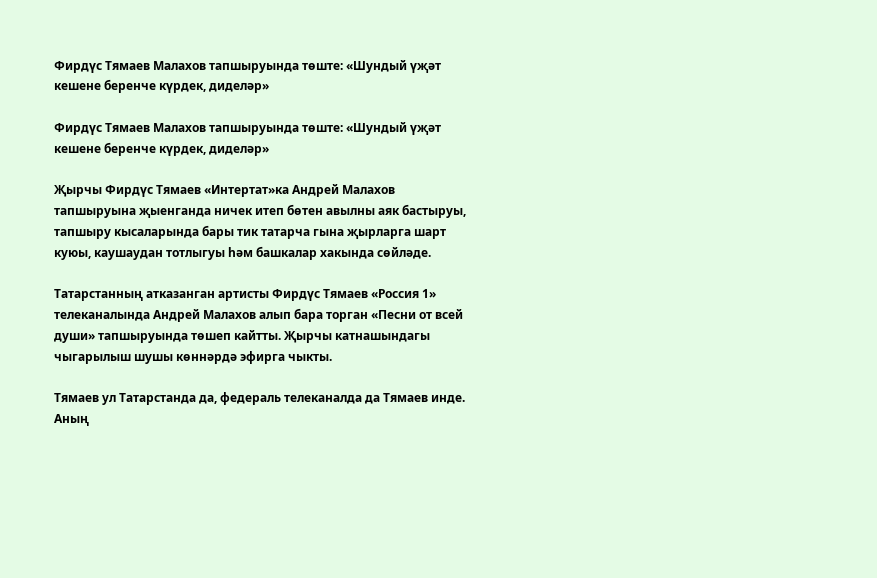Фирдүс Тямаев Малахов тапшыруында төште: «Шундый үҗәт кешене беренче күрдек, диделәр»

Фирдүс Тямаев Малахов тапшыруында төште: «Шундый үҗәт кешене беренче күрдек, диделәр»

Җырчы Фирдүс Тямаев «Интертат»ка Андрей Малахов тапшыруына җыенганда ничек итеп бөтен авылны аяк бастыруы, тапшыру кысаларында бары тик татарча гына җырларга шарт куюы, каушаудан тотлыгуы һәм башкалар хакында сөйләде.

Татарстанның атказанган артисты Фирдүс Тямаев «Россия 1» телеканалында Андрей Малахов алып бара торган «Песни от всей души» тапшыруында төшеп кайтты. Җырчы катнашындагы чыгарылыш шушы көннәрдә эфирга чыкты.

Тямаев ул Татарстанда да, федераль телеканалда да Тямаев инде. Аның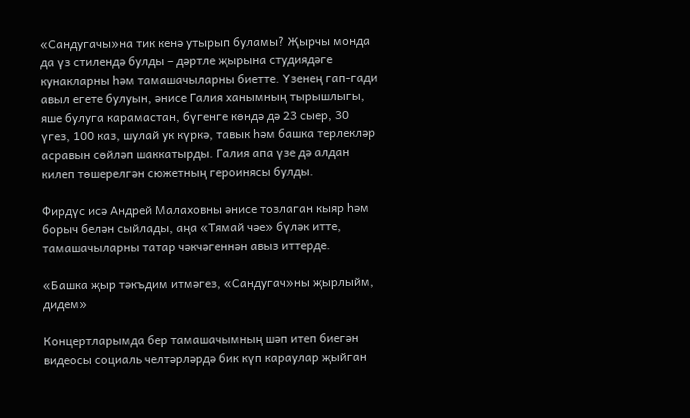«Сандугачы»на тик кенә утырып буламы? Җырчы монда да үз стилендә булды – дәртле җырына студиядәге кунакларны һәм тамашачыларны биетте. Үзенең гап-гади авыл егете булуын, әнисе Галия ханымның тырышлыгы, яше булуга карамастан, бүгенге көндә дә 23 сыер, 30 үгез, 100 каз, шулай ук күркә, тавык һәм башка терлекләр асравын сөйләп шаккатырды. Галия апа үзе дә алдан килеп төшерелгән сюжетның героинясы булды.

Фирдүс исә Андрей Малаховны әнисе тозлаган кыяр һәм борыч белән сыйлады, аңа «Тямай чәе» бүләк итте, тамашачыларны татар чәкчәгеннән авыз иттерде.

«Башка җыр тәкъдим итмәгез, «Сандугач»ны җырлыйм, дидем»

Концертларымда бер тамашачымның шәп итеп биегән видеосы социаль челтәрләрдә бик күп караулар җыйган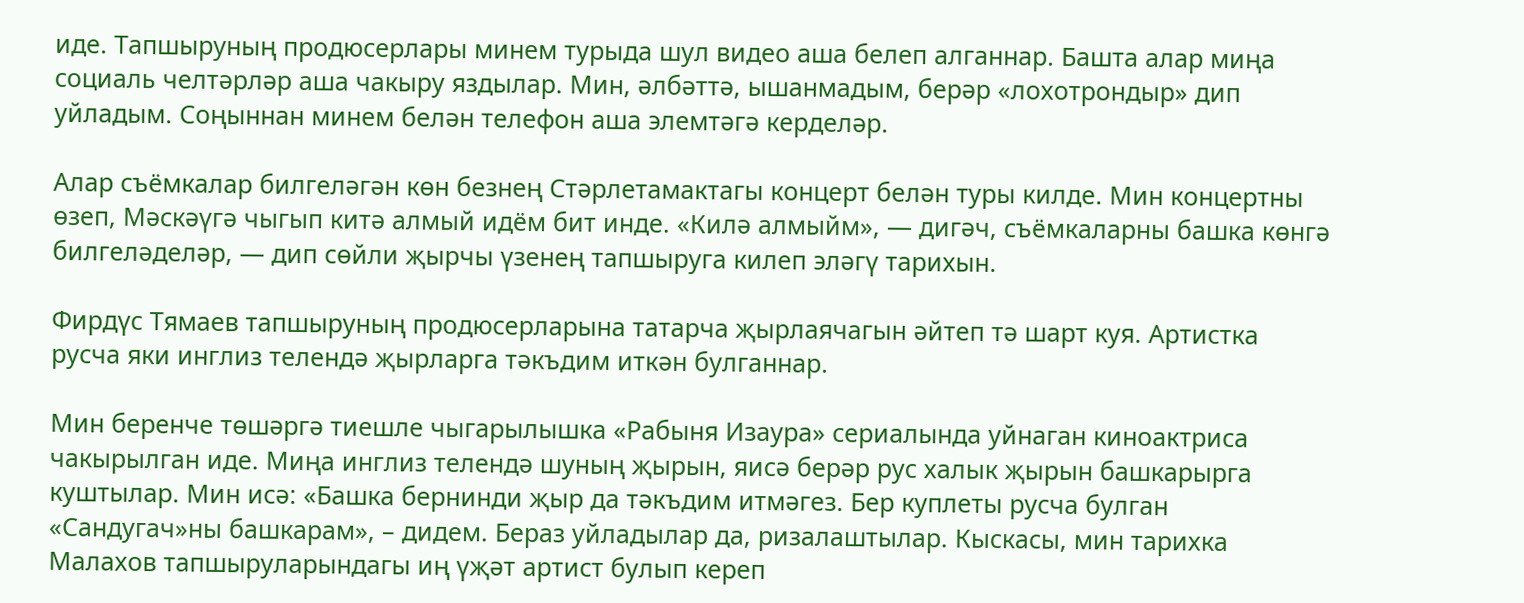иде. Тапшыруның продюсерлары минем турыда шул видео аша белеп алганнар. Башта алар миңа социаль челтәрләр аша чакыру яздылар. Мин, әлбәттә, ышанмадым, берәр «лохотрондыр» дип уйладым. Соңыннан минем белән телефон аша элемтәгә керделәр.

Алар съёмкалар билгеләгән көн безнең Стәрлетамактагы концерт белән туры килде. Мин концертны өзеп, Мәскәүгә чыгып китә алмый идём бит инде. «Килә алмыйм», — дигәч, съёмкаларны башка көнгә билгеләделәр, — дип сөйли җырчы үзенең тапшыруга килеп эләгү тарихын.

Фирдүс Тямаев тапшыруның продюсерларына татарча җырлаячагын әйтеп тә шарт куя. Артистка русча яки инглиз телендә җырларга тәкъдим иткән булганнар.

Мин беренче төшәргә тиешле чыгарылышка «Рабыня Изаура» сериалында уйнаган киноактриса чакырылган иде. Миңа инглиз телендә шуның җырын, яисә берәр рус халык җырын башкарырга куштылар. Мин исә: «Башка бернинди җыр да тәкъдим итмәгез. Бер куплеты русча булган «Сандугач»ны башкарам», – дидем. Бераз уйладылар да, ризалаштылар. Кыскасы, мин тарихка Малахов тапшыруларындагы иң үҗәт артист булып кереп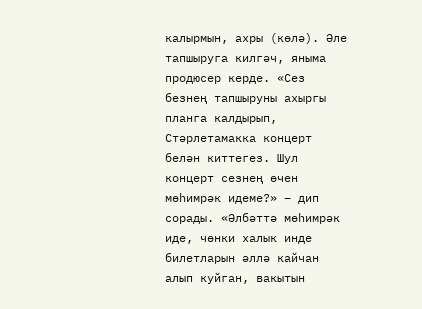калырмын, ахры (көлә). Әле тапшыруга килгәч, яныма продюсер керде. «Сез безнең тапшыруны ахыргы планга калдырып, Стәрлетамакка концерт белән киттегез. Шул концерт сезнең өчен мөһимрәк идеме?» – дип сорады. «Әлбәттә мөһимрәк иде, чөнки халык инде билетларын әллә кайчан алып куйган, вакытын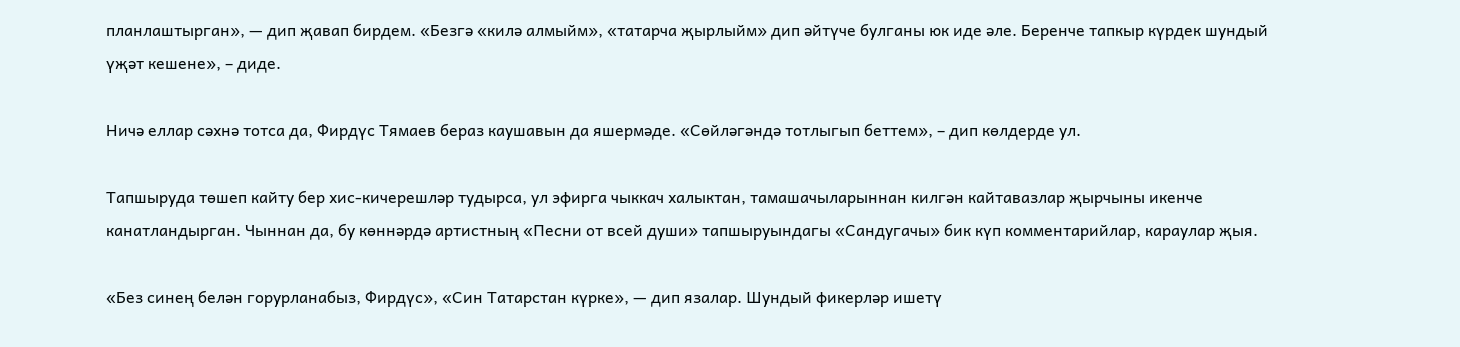планлаштырган», — дип җавап бирдем. «Безгә «килә алмыйм», «татарча җырлыйм» дип әйтүче булганы юк иде әле. Беренче тапкыр күрдек шундый үҗәт кешене», – диде.

Ничә еллар сәхнә тотса да, Фирдүс Тямаев бераз каушавын да яшермәде. «Сөйләгәндә тотлыгып беттем», – дип көлдерде ул.

Тапшыруда төшеп кайту бер хис-кичерешләр тудырса, ул эфирга чыккач халыктан, тамашачыларыннан килгән кайтавазлар җырчыны икенче канатландырган. Чыннан да, бу көннәрдә артистның «Песни от всей души» тапшыруындагы «Сандугачы» бик күп комментарийлар, караулар җыя.

«Без синең белән горурланабыз, Фирдүс», «Син Татарстан күрке», — дип язалар. Шундый фикерләр ишетү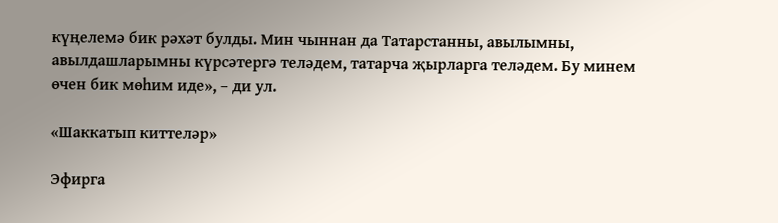күңелемә бик рәхәт булды. Мин чыннан да Татарстанны, авылымны, авылдашларымны күрсәтергә теләдем, татарча җырларга теләдем. Бу минем өчен бик мөһим иде», – ди ул.

«Шаккатып киттеләр»

Эфирга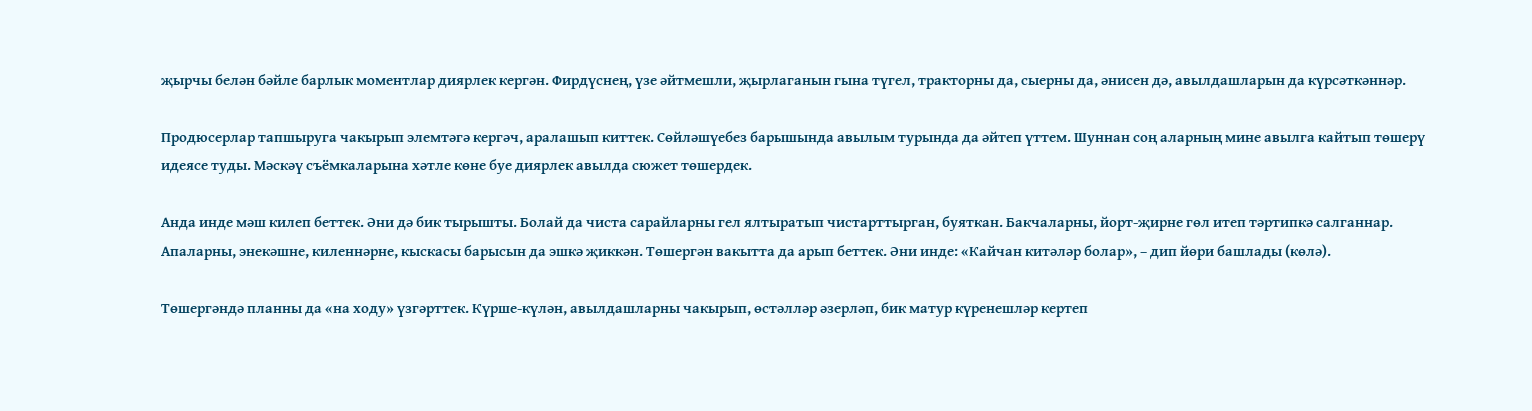җырчы белән бәйле барлык моментлар диярлек кергән. Фирдүснең, үзе әйтмешли, җырлаганын гына түгел, тракторны да, сыерны да, әнисен дә, авылдашларын да күрсәткәннәр.

Продюсерлар тапшыруга чакырып элемтәгә кергәч, аралашып киттек. Сөйләшүебез барышында авылым турында да әйтеп үттем. Шуннан соң аларның мине авылга кайтып төшерү идеясе туды. Мәскәү съёмкаларына хәтле көне буе диярлек авылда сюжет төшердек.

Анда инде мәш килеп беттек. Әни дә бик тырышты. Болай да чиста сарайларны гел ялтыратып чистарттырган, буяткан. Бакчаларны, йорт-җирне гөл итеп тәртипкә салганнар. Апаларны, энекәшне, киленнәрне, кыскасы барысын да эшкә җиккән. Төшергән вакытта да арып беттек. Әни инде: «Кайчан китәләр болар», – дип йөри башлады (көлә).

Төшергәндә планны да «на ходу» үзгәрттек. Күрше-күлән, авылдашларны чакырып, өстәлләр әзерләп, бик матур күренешләр кертеп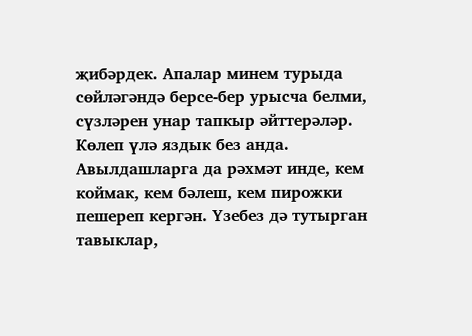җибәрдек. Апалар минем турыда сөйләгәндә берсе-бер урысча белми, сүзләрен унар тапкыр әйттерәләр. Көлеп үлә яздык без анда. Авылдашларга да рәхмәт инде, кем коймак, кем бәлеш, кем пирожки пешереп кергән. Үзебез дә тутырган тавыклар,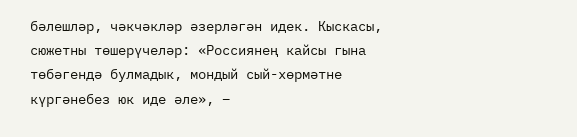бәлешләр, чәкчәкләр әзерләгән идек. Кыскасы, сюжетны төшерүчеләр: «Россиянең кайсы гына төбәгендә булмадык, мондый сый-хөрмәтне күргәнебез юк иде әле», –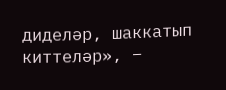диделәр, шаккатып киттеләр», –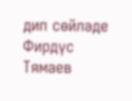дип сөйләде Фирдүс Тямаев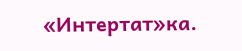«Интертат»ка.